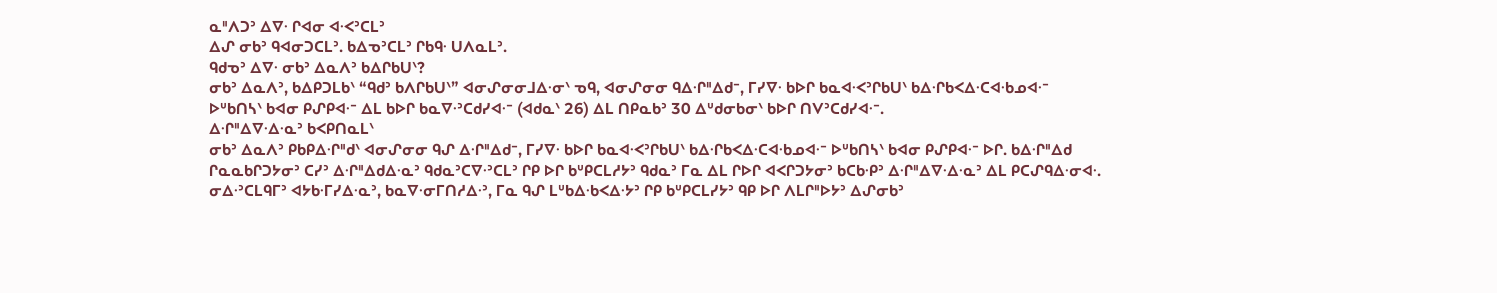ᓇᐦᐱᑐᐣ ᐃᐁᐧ ᒋᐊᓂ ᐊᐧᐸᐣᑕᒪᐣ
ᐃᔑ ᓂᑲᐣ ᑫᐊᓂᑐᑕᒪᐣ. ᑲᐃᓀᐣᑕᒪᐣ ᒋᑲᑫᐧ ᑌᐱᓇᒪᐣ.
ᑫᑯᓀᐣ ᐃᐁᐧ ᓂᑲᐣ ᐃᓇᐱᐣ ᑲᐃᒋᑲᑌᐠ?
ᓂᑲᐣ ᐃᓇᐱᐣ, ᑲᐃᑭᑐᒪᑲᐠ “ᑫᑯᐣ ᑲᐱᒋᑲᑌᐠ” ᐊᓂᔑᓂᓂᒧᐃᐧᓂᐠ ᓀᑫ, ᐊᓂᔑᓂᓂ ᑫᐃᐧᒋᐦᐃᑯᐨ, ᒥᓯᐁᐧ ᑲᐅᒋ ᑲᓇᐊᐧᐸᐣᒋᑲᑌᐠ ᑲᐃᐧᒋᑲᐸᐃᐧᑕᐊᐧᑲᓄᐊᐧᐨ ᐅᐡᑲᑎᓴᐠ ᑲᐊᓂ ᑭᔑᑭᐊᐧᐨ ᐃᒪ ᑲᐅᒋ ᑲᓇᐁᐧᐣᑕᑯᓯᐊᐧᐨ (ᐊᑯᓇᐠ 26) ᐃᒪ ᑎᑭᓇᑲᐣ 30 ᐃᐡᑯᓂᑲᓂᐠ ᑲᐅᒋ ᑎᐯᐣᑕᑯᓯᐊᐧᐨ.
ᐃᐧᒋᐦᐃᐁᐧᐃᐧᓇᐣ ᑲᐸᑭᑎᓇᒪᐠ
ᓂᑲᐣ ᐃᓇᐱᐣ ᑭᑲᑭᐃᐧᒋᐦᑯᐠ ᐊᓂᔑᓂᓂ ᑫᔑ ᐃᐧᒋᐦᐃᑯᐨ, ᒥᓯᐁᐧ ᑲᐅᒋ ᑲᓇᐊᐧᐸᐣᒋᑲᑌᐠ ᑲᐃᐧᒋᑲᐸᐃᐧᑕᐊᐧᑲᓄᐊᐧᐨ ᐅᐡᑲᑎᓴᐠ ᑲᐊᓂ ᑭᔑᑭᐊᐧᐨ ᐅᒋ. ᑲᐃᐧᒋᐦᐃᑯ ᒋᓇᓇᑲᒋᑐᔭᓂᐣ ᑕᓯᐣ ᐃᐧᒋᐦᐃᑯᐃᐧᓇᐣ ᑫᑯᓇᐣᑕᐁᐧᐣᑕᒪᐣ ᒋᑭ ᐅᒋ ᑲᐡᑭᑕᒪᓱᔭᐣ ᑫᑯᓇᐣ ᒥᓇ ᐃᒪ ᒋᐅᒋ ᐊᐸᒋᑐᔭᓂᐣ ᑲᑕᑲᐧᑭᐣ ᐃᐧᒋᐦᐃᐁᐧᐃᐧᓇᐣ ᐃᒪ ᑭᑕᔑᑫᐃᐧᓂᐊᐧ. ᓂᐃᐧᐣᑕᒪᑫᒥᐣ ᐊᔭᑲᐧᒥᓯᐃᐧᓇᐣ, ᑲᓇᐁᐧᓂᒥᑎᓱᐃᐧᐣ, ᒥᓇ ᑫᔑ ᒪᐡᑲᐃᐧᑲᐸᐃᐧᔭᐣ ᒋᑭ ᑲᐡᑭᑕᒪᓯᔭᐣ ᑫᑭ ᐅᒋ ᐱᒪᒋᐦᐅᔭᐣ ᐃᔑᓂᑲᐣ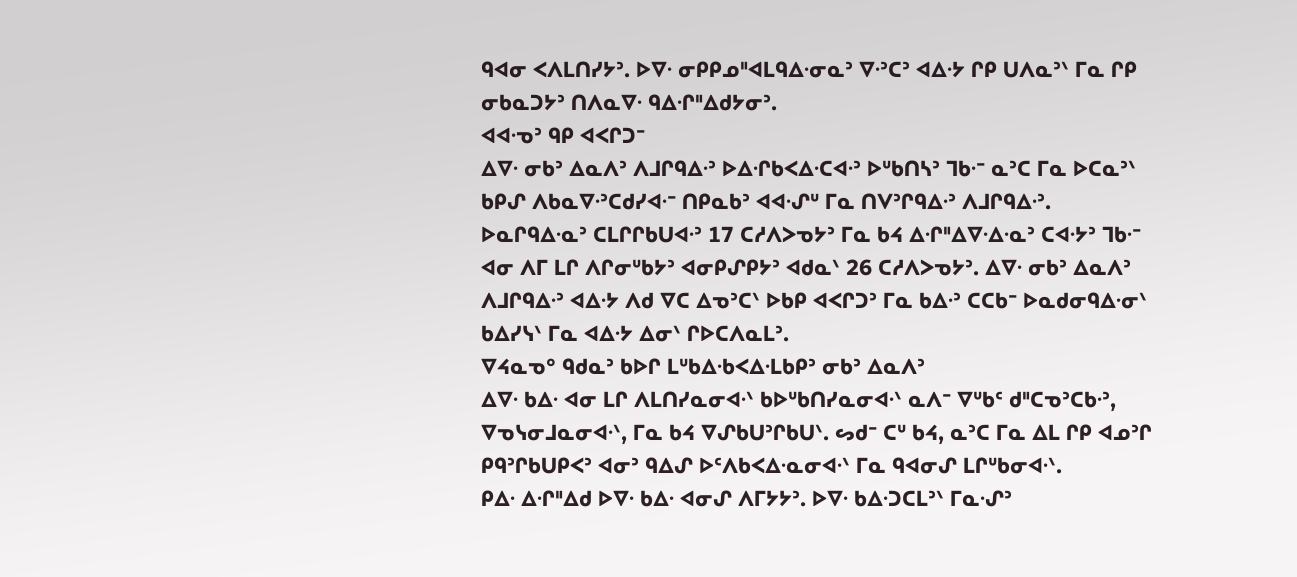ᑫᐊᓂ ᐸᐱᒪᑎᓯᔭᐣ. ᐅᐁᐧ ᓂᑭᑭᓄᐦᐊᒪᑫᐃᐧᓂᓇᐣ ᐁᐧᐣᑕᐣ ᐊᐃᐧᔭ ᒋᑭ ᑌᐱᓇᐣᐠ ᒥᓇ ᒋᑭ ᓂᑲᓇᑐᔭᐣ ᑎᐱᓇᐁᐧ ᑫᐃᐧᒋᐦᐃᑯᔭᓂᐣ.
ᐊᐊᐧᓀᐣ ᑫᑭ ᐊᐸᒋᑐᐨ
ᐃᐁᐧ ᓂᑲᐣ ᐃᓇᐱᐣ ᐱᒧᒋᑫᐃᐧᐣ ᐅᐃᐧᒋᑲᐸᐃᐧᑕᐊᐧᐣ ᐅᐡᑲᑎᓴᐣ ᒣᑲᐧᐨ ᓇᐣᑕ ᒥᓇ ᐅᑕᓇᐣᐠ ᑲᑭᔑ ᐱᑲᓇᐁᐧᐣᑕᑯᓯᐊᐧᐨ ᑎᑭᓇᑲᐣ ᐊᐊᐧᔑᐡ ᒥᓇ ᑎᐯᐣᒋᑫᐃᐧᐣ ᐱᒧᒋᑫᐃᐧᐣ. ᐅᓇᒋᑫᐃᐧᓇᐣ ᑕᒪᒋᒋᑲᑌᐊᐧᐣ 17 ᑕᓱᐱᐳᓀᔭᐣ ᒥᓇ ᑲᔦ ᐃᐧᒋᐦᐃᐁᐧᐃᐧᓇᐣ ᑕᐊᐧᔭᐣ ᒣᑲᐧᐨ ᐊᓂ ᐱᒥ ᒪᒋ ᐱᒋᓂᐡᑲᔭᐣ ᐊᓂᑭᔑᑭᔭᐣ ᐊᑯᓇᐠ 26 ᑕᓱᐱᐳᓀᔭᐣ. ᐃᐁᐧ ᓂᑲᐣ ᐃᓇᐱᐣ ᐱᒧᒋᑫᐃᐧᐣ ᐊᐃᐧᔭ ᐱᑯ ᐁᑕ ᐃᓀᐣᑕᐠ ᐅᑲᑭ ᐊᐸᒋᑐᐣ ᒥᓇ ᑲᐃᐧᐣ ᑕᑕᑲᐨ ᐅᓇᑯᓂᑫᐃᐧᓂᐠ ᑲᐃᓯᓭᐠ ᒥᓇ ᐊᐃᐧᔭ ᐃᓂᐠ ᒋᐅᑕᐱᓇᒪᐣ.
ᐁᔦᓇᓀᐤ ᑫᑯᓇᐣ ᑲᐅᒋ ᒪᐡᑲᐃᐧᑲᐸᐃᐧᒪᑲᑭᐣ ᓂᑲᐣ ᐃᓇᐱᐣ
ᐃᐁᐧ ᑲᐃᐧ ᐊᓂ ᒪᒋ ᐱᒪᑎᓯᓇᓂᐊᐧᐠ ᑲᐅᐡᑲᑎᓯᓇᓂᐊᐧᐠ ᓇᐱᐨ ᐁᐡᑲᑦ ᑯᐦᑕᓀᐣᑕᑲᐧᐣ, ᐁᓀᓭᓂᒧᓇᓂᐊᐧᐠ, ᒥᓇ ᑲᔦ ᐁᔑᑲᑌᐣᒋᑲᑌᐠ. ᔕᑯᐨ ᑕᐡ ᑲᔦ, ᓇᐣᑕ ᒥᓇ ᐃᒪ ᒋᑭ ᐊᓄᐣᒋ ᑭᑫᐣᒋᑲᑌᑭᐸᐣ ᐊᓂᐣ ᑫᐃᔑ ᐅᑦᐱᑲᐸᐃᐧᓇᓂᐊᐧᐠ ᒥᓇ ᑫᐊᓂᔑ ᒪᒋᐡᑲᓂᐊᐧᐠ.
ᑭᐃᐧ ᐃᐧᒋᐦᐃᑯ ᐅᐁᐧ ᑲᐃᐧ ᐊᓂᔑ ᐱᒥᔭᔭᐣ. ᐅᐁᐧ ᑲᐃᐧᑐᑕᒪᐣᐠ ᒥᓇᐧᔑᐣ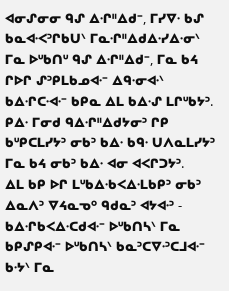ᐊᓂᔑᓂᓂ ᑫᔑ ᐃᐧᒋᐦᐃᑯᐨ, ᒥᓯᐁᐧ ᑲᔑ ᑲᓇᐊᐧᐸᐣᒋᑲᑌᐠ ᒥᓇᐧᒋᐦᐃᑯᐃᐧᓯᐃᐧᓂᐠ ᒥᓇ ᐅᐡᑲᑎᐡ ᑫᔑ ᐃᐧᒋᐦᐃᑯᐨ, ᒥᓇ ᑲᔦ ᒋᐅᒋ ᔑᐣᑭᒪᑲᓄᐊᐧᐨ ᐃᑫᐧᓂᐊᐧᐠ ᑲᐃᐧᒋᑕᐧᐊᐧᐨ ᑲᑭᓇ ᐃᒪ ᑲᐃᐧᔑ ᒪᒋᐡᑲᔭᐣ. ᑭᐃᐧ ᒥᓂᑯ ᑫᐃᐧᒋᐦᐃᑯᔭᓂᐣ ᒋᑭ ᑲᐡᑭᑕᒪᓯᔭᐣ ᓂᑲᐣ ᑲᐃᐧ ᑲᑫᐧ ᑌᐱᓇᒪᓯᔭᐣ ᒥᓇ ᑲᔦ ᓂᑲᐣ ᑲᐃᐧ ᐊᓂ ᐊᐸᒋᑐᔭᐣ.
ᐃᒪ ᑲᑭ ᐅᒋ ᒪᐡᑲᐃᐧᑲᐸᐃᐧᒪᑲᑭᐣ ᓂᑲᐣ ᐃᓇᐱᐣ ᐁᔦᓇᓀᐤ ᑫᑯᓇᐣ ᐊᔭᐊᐧᐣ - ᑲᐃᐧᒋᑲᐸᐃᐧᑕᑯᐊᐧᐨ ᐅᐡᑲᑎᓴᐠ ᒥᓇ ᑲᑭᔑᑭᐊᐧᐨ ᐅᐡᑲᑎᓴᐠ ᑲᓇᐣᑕᐁᐧᐣᑕᒧᐊᐧᐨ ᑲᐧᔭᐠ ᒥᓇ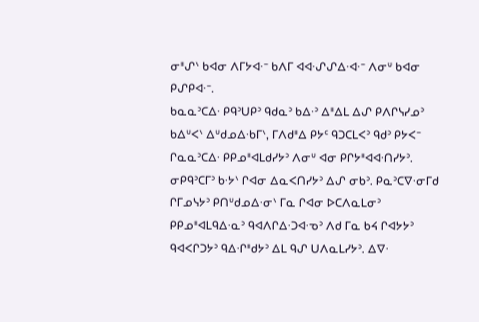ᓂᐦᔑᐠ ᑲᐊᓂ ᐱᒥᔭᐊᐧᐨ ᑲᐱᒥ ᐊᐊᐧᔑᔑᐃᐧᐊᐧᐨ ᐱᓂᐡ ᑲᐊᓂ ᑭᔑᑭᐊᐧᐨ.
ᑲᓇᓇᐣᑕᐃᐧ ᑭᑫᐣᑌᑭᐣ ᑫᑯᓇᐣ ᑲᐃᐧᐣ ᐃᐦᐃᒪ ᐃᔑ ᑭᐱᒋᓭᓯᓄᐣ ᑲᐃᐡᐸᐠ ᐃᐡᑯᓄᐃᐧᑲᒥᐠ, ᒥᐱᑯᐦᐃ ᑭᔭᑦ ᑫᑐᑕᒪᐸᐣ ᑫᑯᐣ ᑭᔭᐸᐨ ᒋᓇᓇᐣᑕᐃᐧ ᑭᑭᓄᐦᐊᒪᑯᓯᔭᐣ ᐱᓂᐡ ᐊᓂ ᑭᒋᔭᐦᐊᐊᐧᑎᓯᔭᐣ. ᓂᑭᑫᐣᑕᒥᐣ ᑲᐧᔭᐠ ᒋᐊᓂ ᐃᓇᐸᑎᓯᔭᐣ ᐃᔑ ᓂᑲᐣ. ᑭᓇᐣᑕᐁᐧᓂᒥᑯ ᒋᒥᓄᓭᔭᐣ ᑭᑎᐡᑯᓄᐃᐧᓂᐠ ᒥᓇ ᒋᐊᓂ ᐅᑕᐱᓇᒪᓂᐣ ᑭᑭᓄᐦᐊᒪᑫᐃᐧᓇᐣ ᑫᐊᐱᒋᐃᐧᑐᐊᐧᓀᐣ ᐱᑯ ᒥᓇ ᑲᔦ ᒋᐊᔭᔭᐣ ᑫᐊᐸᒋᑐᔭᐣ ᑫᐃᐧᒋᐦᑯᔭᐣ ᐃᒪ ᑫᔑ ᑌᐱᓇᒪᓯᔭᐣ. ᐃᐁᐧ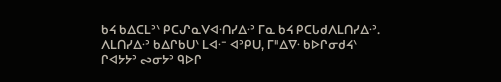ᑲᔦ ᑲᐃᑕᒪᐣᐠ ᑭᑕᔑᓇᐯᐊᐧᑎᓯᐃᐧᐣ ᒥᓇ ᑲᔦ ᑭᑕᒐᑯᐱᒪᑎᓯᐃᐧᐣ.
ᐱᒪᑎᓯᐃᐧᐣ ᑲᐃᒋᑲᑌᐠ ᒪᐊᐧᐨ ᐊᐣᑭᑌ, ᒥᐦᐃᐁᐧ ᑲᐅᒋᓂᑯᔦᐠ ᒋᐊᔭᔭᐣ ᔓᓂᔭᐣ ᑫᐅᒋ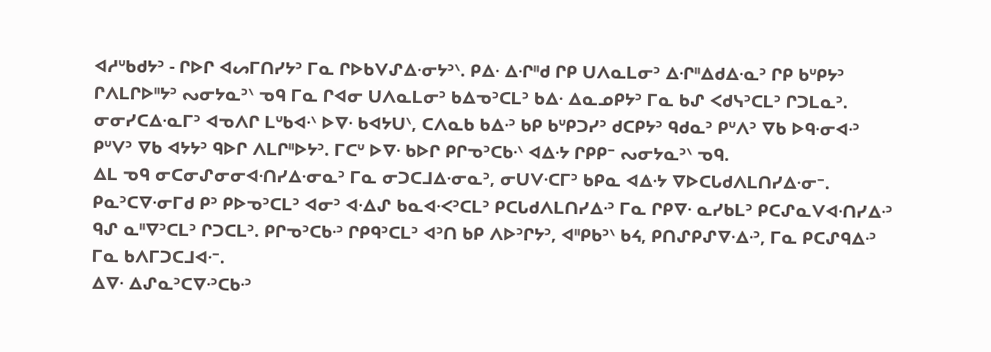ᐊᓱᐡᑲᑯᔭᐣ - ᒋᐅᒋ ᐊᔕᒥᑎᓯᔭᐣ ᒥᓇ ᒋᐅᑲᐯᔑᐃᐧᓂᔭᐣᐠ. ᑭᐃᐧ ᐃᐧᒋᐦᑯ ᒋᑭ ᑌᐱᓇᒪᓂᐣ ᐃᐧᒋᐦᐃᑯᐃᐧᓇᐣ ᒋᑭ ᑲᐡᑭᔭᐣ ᒋᐱᒪᒋᐅᐦᔭᐣ ᔓᓂᔭᓇᐣᐠ ᓀᑫ ᒥᓇ ᒋᐊᓂ ᑌᐱᓇᒪᓂᐣ ᑲᐃᓀᐣᑕᒪᐣ ᑲᐃᐧ ᐃᓇᓄᑭᔭᐣ ᒥᓇ ᑲᔑ ᐸᑯᓭᐣᑕᒪᐣ ᒋᑐᒪᓇᐣ. ᓂᓂᓯᑕᐃᐧᓇᒥᐣ ᐊᓀᐱᒋ ᒪᐡᑲᐊᐧᐠ ᐅᐁᐧ ᑲᐊᔭᑌᐠ, ᑕᐱᓇᑲ ᑲᐃᐧᐣ ᑲᑭ ᑲᐡᑭᑐᓯᐣ ᑯᑕᑭᔭᐣ ᑫᑯᓇᐣ ᑭᐡᐱᐣ ᐁᑲ ᐅᑫᐧᓂᐊᐧᐣ ᑭᐡᐯᐣ ᐁᑲ ᐊᔭᔭᐣ ᑫᐅᒋ ᐱᒪᒋᐦᐅᔭᐣ. ᒥᑕᐡ ᐅᐁᐧ ᑲᐅᒋ ᑭᒋᓀᐣᑕᑲᐧᐠ ᐊᐃᐧᔭ ᒋᑭᑭᐨ ᔓᓂᔭᓇᐣᐠ ᓀᑫ.
ᐃᒪ ᓀᑫ ᓂᑕᓂᔑᓂᓂᐊᐧᑎᓯᐃᐧᓂᓇᐣ ᒥᓇ ᓂᑐᑕᒧᐃᐧᓂᓇᐣ, ᓂᑌᐯᐧᑕᒥᐣ ᑲᑭᓇ ᐊᐃᐧᔭ ᐁᐅᑕᒐᑯᐱᒪᑎᓯᐃᐧᓂᐨ. ᑭᓇᐣᑕᐁᐧᓂᒥᑯ ᑭᐣ ᑭᐅᓀᐣᑕᒪᐣ ᐊᓂᐣ ᐊᐧᐃᔑ ᑲᓇᐊᐧᐸᐣᑕᒪᐣ ᑭᑕᒐᑯᐱᒪᑎᓯᐃᐧᐣ ᒥᓇ ᒋᑭᐁᐧ ᓇᓯᑲᒪᐣ ᑭᑕᔑᓇᐯᐊᐧᑎᓯᐃᐧᐣ ᑫᔑ ᓇᐦᐁᐣᑕᒪᐣ ᒋᑐᑕᒪᐣ. ᑭᒋᓀᐣᑕᑲᐧᐣ ᒋᑭᑫᐣᑕᒪᐣ ᐊᐣᑎ ᑲᑭ ᐱᐅᐣᒋᔭᐣ, ᐊᐦᑭᑲᐣᐠ ᑲᔦ, ᑭᑎᔑᑭᔑᐁᐧᐃᐧᐣ, ᒥᓇ ᑭᑕᔑᑫᐃᐧᐣ ᒥᓇ ᑲᐱᒥᑐᑕᒧᐊᐧᐨ.
ᐃᐁᐧ ᐃᔑᓇᐣᑕᐁᐧᐣᑕᑲᐧᐣ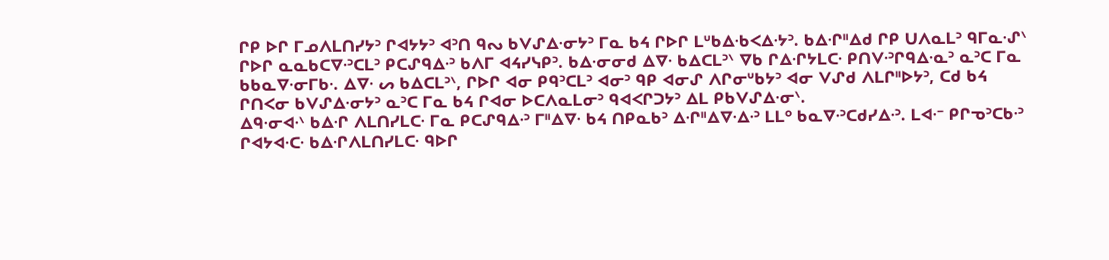ᒋᑭ ᐅᒋ ᒥᓄᐱᒪᑎᓯᔭᐣ ᒋᐊᔭᔭᐣ ᐊᐣᑎ ᑫᔓ ᑲᐯᔑᐃᐧᓂᔭᐣ ᒥᓇ ᑲᔦ ᒋᐅᒋ ᒪᐡᑲᐃᐧᑲᐸᐃᐧᔭᐣ. ᑲᐃᐧᒋᐦᐃᑯ ᒋᑭ ᑌᐱᓇᒪᐣ ᑫᒥᓇᐧᔑᐠ ᒋᐅᒋ ᓇᓇᑲᑕᐁᐧᐣᑕᒪᐣ ᑭᑕᔑᑫᐃᐧᐣ ᑲᐱᒥ ᐊᔦᓯᓭᑭᐣ. ᑲᐃᐧᓂᓂᑯ ᐃᐁᐧ ᑲᐃᑕᒪᐣᐠ ᐁᑲ ᒋᐃᐧᒋᔭᒪᑕᐧ ᑭᑎᐯᐧᐣᒋᑫᐃᐧᓇᐣ ᓇᐣᑕ ᒥᓇ ᑲᑲᓇᐁᐧᓂᒥᑲᐧ. ᐃᐁᐧ ᔕ ᑲᐃᑕᒪᐣᐠ, ᒋᐅᒋ ᐊᓂ ᑭᑫᐣᑕᒪᐣ ᐊᓂᐣ ᑫᑭ ᐊᓂᔑ ᐱᒋᓂᐡᑲᔭᐣ ᐊᓂ ᐯᔑᑯ ᐱᒪᒋᐦᐅᔭᐣ, ᑕᑯ ᑲᔦ ᒋᑎᐸᓂ ᑲᐯᔑᐃᐧᓂᔭᐣ ᓇᐣᑕ ᒥᓇ ᑲᔦ ᒋᐊᓂ ᐅᑕᐱᓇᒪᓂᐣ ᑫᐊᐸᒋᑐᔭᐣ ᐃᒪ ᑭᑲᐯᔑᐃᐧᓂᐠ.
ᐃᑫᐧᓂᐊᐧᐠ ᑲᐃᐧᒋ ᐱᒪᑎᓯᒪᑕᐧ ᒥᓇ ᑭᑕᔑᑫᐃᐧᐣ ᒥᐦᐃᐁᐧ ᑲᔦ ᑎᑭᓇᑲᐣ ᐃᐧᒋᐦᐃᐁᐧᐃᐧᐣ ᒪᒪᐤ ᑲᓇᐁᐧᐣᑕᑯᓯᐃᐧᐣ. ᒪᐊᐧᐨ ᑭᒋᓀᐣᑕᑲᐧᐣ ᒋᐊᔭᐊᐧᑕᐧ ᑲᐃᐧᒋᐱᒪᑎᓯᒪᑕᐧ ᑫᐅᒋ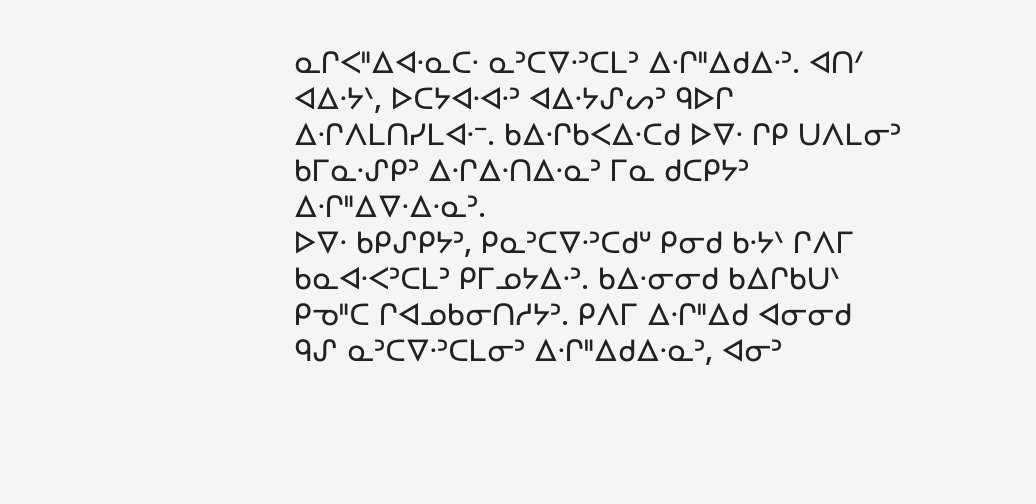ᓇᒋᐸᐦᐃᐊᐧᓇᑕᐧ ᓇᐣᑕᐁᐧᐣᑕᒪᐣ ᐃᐧᒋᐦᐃᑯᐃᐧᐣ. ᐊᑎᐟ ᐊᐃᐧᔭᐠ, ᐅᑕᔭᐊᐧᐊᐧᐣ ᐊᐃᐧᔭᔑᔕᐣ ᑫᐅᒋ ᐃᐧᒋᐱᒪᑎᓯᒪᐊᐧᐨ. ᑲᐃᐧᒋᑲᐸᐃᐧᑕᑯ ᐅᐁᐧ ᒋᑭ ᑌᐱᒪᓂᐣ ᑲᒥᓇᐧᔑᑭᐣ ᐃᐧᒋᐃᐧᑎᐃᐧᓇᐣ ᒥᓇ ᑯᑕᑭᔭᐣ ᐃᐧᒋᐦᐃᐁᐧᐃᐧᓇᐣ.
ᐅᐁᐧ ᑲᑭᔑᑭᔭᐣ, ᑭᓇᐣᑕᐁᐧᐣᑕᑯᐡ ᑭᓂᑯ ᑲᐧᔭᐠ ᒋᐱᒥ ᑲᓇᐊᐧᐸᐣᑕᒪᐣ ᑭᒥᓄᔭᐃᐧᐣ. ᑲᐃᐧᓂᓂᑯ ᑲᐃᒋᑲᑌᐠ ᑭᓀᐦᑕ ᒋᐊᓄᑲᓂᑎᓱᔭᐣ. ᑭᐱᒥ ᐃᐧᒋᐦᐃᑯ ᐊᓂᓂᑯ ᑫᔑ ᓇᐣᑕᐁᐧᐣᑕᒪᓂᐣ ᐃᐧᒋᐦᐃᑯᐃᐧᓇᐣ, ᐊᓂᐣ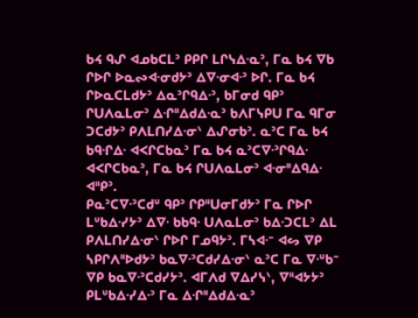ᑲᔦ ᑫᔑ ᐊᓄᑲᑕᒪᐣ ᑭᑭᒋ ᒪᒋᓭᐃᐧᓇᐣ, ᒥᓇ ᑲᔦ ᐁᑲ ᒋᐅᒋ ᐅᓇᔓᐊᐧᓂᑯᔭᐣ ᐃᐁᐧᓂᐊᐧᐣ ᐅᒋ. ᒥᓇ ᑲᔦ ᒋᐅᓇᑕᒪᑯᔭᐣ ᐃᓇᐣᒋᑫᐃᐧᐣ, ᑲᒥᓂᑯ ᑫᑭᐣ ᒋᑌᐱᓇᒪᓂᐣ ᐃᐧᒋᐦᐃᑯᐃᐧᓇᐣ ᑲᐱᒥᓭᑭᑌ ᒥᓇ ᑫᒥᓂ ᑐᑕᑯᔭᐣ ᑭᐱᒪᑎᓯᐃᐧᓂᐠ ᐃᔑᓂᑲᐣ. ᓇᐣᑕ ᒥᓇ ᑲᔦ ᑲᑫᐧᒋᐃᐧ ᐊᐸᒋᑕᑲᓇᐣ ᒥᓇ ᑲᔦ ᓇᐣᑕᐁᐧᐣᒋᑫᐃᐧ ᐊᐸᒋᑕᑲᓇᐣ, ᒥᓇ ᑲᔦ ᒋᑌᐱᓇᒪᓂᐣ ᐊᐧᓂᐦᐃᑫᐃᐧ ᐊᐦᑭᐣ.
ᑭᓇᐣᑕᐁᐧᐣᑕᑯᐡ ᑫᑭᐣ ᒋᑭᐦᑌᓂᒥᑯᔭᐣ ᒥᓇ ᒋᐅᒋ ᒪᐡᑲᐃᐧᓯᔭᐣ ᐃᐁᐧ ᑲᑲᑫᐧ ᑌᐱᓇᒪᓂᐣ ᑲᐃᐧᑐᑕᒪᐣ ᐃᒪ ᑭᐱᒪᑎᓯᐃᐧᓂᐠ ᒋᐅᒋ ᒥᓄᑫᔭᐣ. ᒥᓴᐊᐧᐨ ᐊᔕ ᐁᑭ ᓴᑭᒋᐱᐦᐅᑯᔭᐣ ᑲᓇᐁᐧᐣᑕᑯᓯᐃᐧᓂᐠ ᓇᐣᑕ ᒥᓇ ᐁᐧᐡᑲᐨ ᐁᑭ ᑲᓇᐁᐧᐣᑕᑯᓯᔭᐣ. ᐊᒥᐱᑯ ᐁᐃᓯᓭᐠ, ᐁᐦᐊᔭᔭᐣ ᑭᒪᐡᑲᐃᐧᓯᐃᐧᐣ ᒥᓇ ᐃᐧᒋᐦᐃᑯᐃᐧᓇᐣ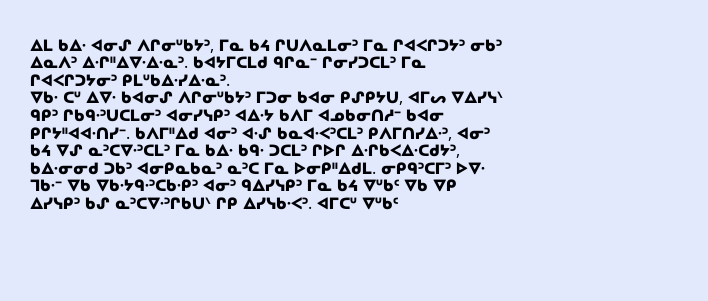ᐃᒪ ᑲᐃᐧ ᐊᓂᔑ ᐱᒋᓂᐡᑲᔭᐣ, ᒥᓇ ᑲᔦ ᒋᑌᐱᓇᒪᓂᐣ ᒥᓇ ᒋᐊᐸᒋᑐᔭᐣ ᓂᑲᐣ ᐃᓇᐱᐣ ᐃᐧᒋᐦᐃᐁᐧᐃᐧᓇᐣ. ᑲᐊᔭᒥᑕᒪᑯ ᑫᒋᓇᐨ ᒋᓂᓯᑐᑕᒪᐣ ᒥᓇ ᒋᐊᐸᒋᑐᔭᓂᐣ ᑭᒪᐡᑲᐃᐧᓯᐃᐧᓇᐣ.
ᐁᑲᐧ ᑕᐡ ᐃᐁᐧ ᑲᐊᓂᔑ ᐱᒋᓂᐡᑲᔭᐣ ᒥᑐᓂ ᑲᐊᓂ ᑭᔑᑭᔭᑌ, ᐊᒥᔕ ᐁᐃᓯᓭᐠ ᑫᑭᐣ ᒋᑲᑫᐧᐣᑌᑕᒪᓂᐣ ᐊᓂᓯᓭᑭᐣ ᐊᐃᐧᔭ ᑲᐱᒥ ᐊᓄᑲᓂᑎᓱᐨ ᑲᐊᓂ ᑭᒋᔭᐦᐊᐊᐧᑎᓯᐨ. ᑲᐱᒥᐦᐃᑯ ᐊᓂᐣ ᐊᐧᔑ ᑲᓇᐊᐧᐸᐣᑕᒪᐣ ᑭᐱᒥᑎᓯᐃᐧᐣ, ᐊᓂᐣ ᑲᔦ ᐁᔑ ᓇᐣᑕᐁᐧᐣᑕᒪᐣ ᒥᓇ ᑲᐃᐧ ᑲᑫᐧ ᑐᑕᒪᐣ ᒋᐅᒋ ᐃᐧᒋᑲᐸᐃᐧᑕᑯᔭᐣ, ᑲᐃᐧᓂᓂᑯ ᑐᑲᐣ ᐊᓂᑭᓇᑲᓇᐣ ᓇᐣᑕ ᒥᓇ ᐅᓂᑭᐦᐃᑯᒪ. ᓂᑭᑫᐣᑕᒥᐣ ᐅᐁᐧ ᒣᑲᐧᐨ ᐁᑲ ᐁᑲᐧᔭᑫᐧᐣᑕᑲᐧᑭᐣ ᐊᓂᐣ ᑫᐃᓯᓭᑭᐣ ᒥᓇ ᑲᔦ ᐁᐡᑲᑦ ᐁᑲ ᐁᑭ ᐃᓯᓭᑭᐣ ᑲᔑ ᓇᐣᑕᐁᐧᐣᒋᑲᑌᐠ ᒋᑭ ᐃᓯᓭᑲᐧᐸᐣ. ᐊᒥᑕᐡ ᐁᐡᑲᑦ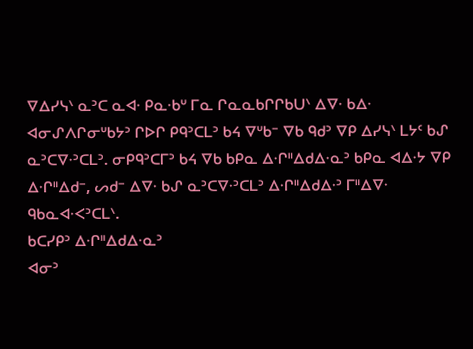ᐁᐃᓯᓭᐠ ᓇᐣᑕ ᓇᐊᐧ ᑭᓇᐧᑲᐡ ᒥᓇ ᒋᓇᓇᑲᒋᒋᑲᑌᐠ ᐃᐁᐧ ᑲᐃᐧ ᐊᓂᔑᐱᒋᓂᐡᑲᔭᐣ ᒋᐅᒋ ᑭᑫᐣᑕᒪᐣ ᑲᔦ ᐁᐡᑲᐨ ᐁᑲ ᑫᑯᐣ ᐁᑭ ᐃᓯᓭᐠ ᒪᔭᑦ ᑲᔑ ᓇᐣᑕᐁᐧᐣᑕᒪᐣ. ᓂᑭᑫᐣᑕᒥᐣ ᑲᔦ ᐁᑲ ᑲᑭᓇ ᐃᐧᒋᐦᐃᑯᐃᐧᓇᐣ ᑲᑭᓇ ᐊᐃᐧᔭ ᐁᑭ ᐃᐧᒋᐦᐃᑯᐨ, ᔕᑯᐨ ᐃᐁᐧ ᑲᔑ ᓇᐣᑕᐁᐧᐣᑕᒪᐣ ᐃᐧᒋᐦᐃᑯᐃᐧᐣ ᒥᐦᐃᐁᐧ ᑫᑲᓇᐊᐧᐸᐣᑕᒪᐠ.
ᑲᑕᓯᑭᐣ ᐃᐧᒋᐦᐃᑯᐃᐧᓇᐣ
ᐊᓂᐣ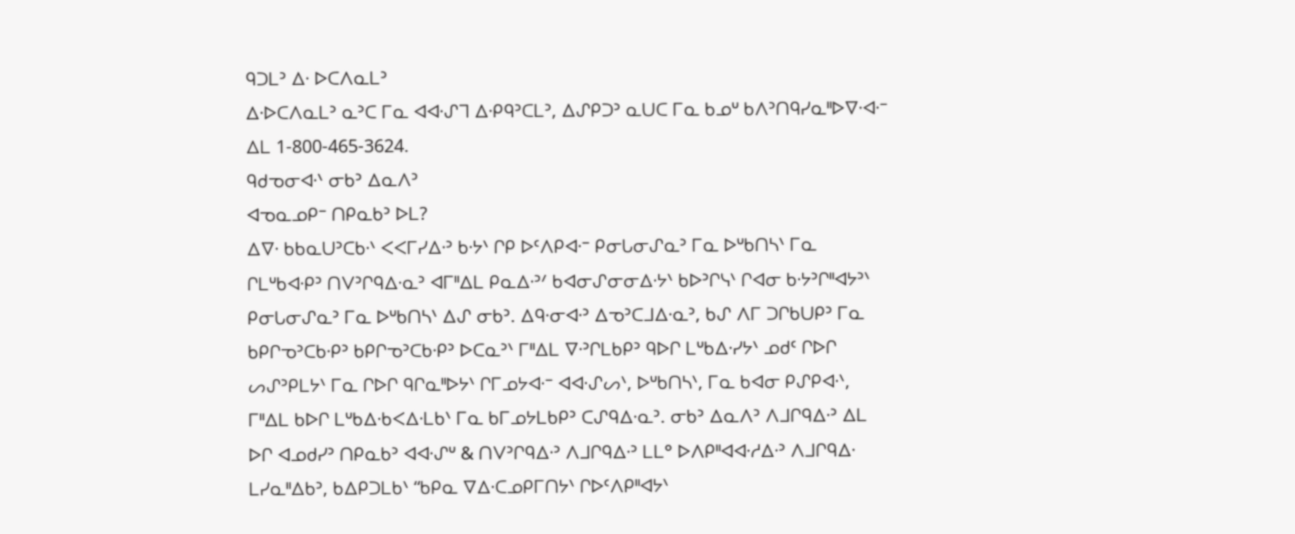ᑫᑐᒪᐣ ᐃᐧ ᐅᑕᐱᓇᒪᐣ
ᐃᐧᐅᑕᐱᓇᒪᐣ ᓇᐣᑕ ᒥᓇ ᐊᐊᐧᔑᒣ ᐃᐧᑭᑫᐣᑕᒪᐣ, ᐃᔑᑭᑐᐣ ᓇᑌᑕ ᒥᓇ ᑲᓄᐡ ᑲᐱᐣᑎᑫᓯᓇᐦᐅᐁᐧᐊᐧᐨ ᐃᒪ 1-800-465-3624.
ᑫᑯᓀᓂᐊᐧᐠ ᓂᑲᐣ ᐃᓇᐱᐣ
ᐊᓀᓇᓄᑭᐨ ᑎᑭᓇᑲᐣ ᐅᒪ?
ᐃᐁᐧ ᑲᑲᓇᑌᐣᑕᑲᐧᐠ ᐸᐸᒥᓯᐃᐧᐣ ᑲᐧᔭᐠ ᒋᑭ ᐅᑦᐱᑭᐊᐧᐨ ᑭᓂᒐᓂᔑᓇᐣ ᒥᓇ ᐅᐡᑲᑎᓴᐠ ᒥᓇ ᒋᒪᐡᑲᐊᐧᑭᐣ ᑎᐯᐣᒋᑫᐃᐧᓇᐣ ᐊᒥᐦᐃᒪ ᑭᓇᐃᐧᐣᐟ ᑲᐊᓂᔑᓂᓂᐃᐧᔭᐠ ᑲᐅᐣᒋᓭᐠ ᒋᐊᓂ ᑲᐧᔭᐣᒋᐦᐊᔭᐣᐠ ᑭᓂᒐᓂᔑᓇᐣ ᒥᓇ ᐅᐡᑲᑎᓴᐠ ᐃᔑ ᓂᑲᐣ. ᐃᑫᐧᓂᐊᐧᐣ ᐃᓀᐣᑕᒧᐃᐧᓇᐣ, ᑲᔑ ᐱᒥ ᑐᒋᑲᑌᑭᐣ ᒥᓇ ᑲᑭᒋᓀᐣᑕᑲᐧᑭᐣ ᑲᑭᒋᓀᐣᑕᑲᐧᑭᐣ ᐅᑕᓇᐣᐠ ᒥᐦᐃᒪ ᐁᐧᐣᒋᒪᑲᑭᐣ ᑫᐅᒋ ᒪᐡᑲᐃᐧᓯᔭᐠ ᓄᑯᑦ ᒋᐅᒋ ᔕᔑᐣᑭᒪᔭᐠ ᒥᓇ ᒋᐅᒋ ᑫᒋᓇᐦᐅᔭᐠ ᒋᒥᓄᔭᐊᐧᐨ ᐊᐊᐧᔑᔕᐠ, ᐅᐡᑲᑎᓴᐠ, ᒥᓇ ᑲᐊᓂ ᑭᔑᑭᐊᐧᐠ, ᒥᐦᐃᒪ ᑲᐅᒋ ᒪᐡᑲᐃᐧᑲᐸᐃᐧᒪᑲᐠ ᒥᓇ ᑲᒥᓄᔭᒪᑲᑭᐣ ᑕᔑᑫᐃᐧᓇᐣ. ᓂᑲᐣ ᐃᓇᐱᐣ ᐱᒧᒋᑫᐃᐧᐣ ᐃᒪ ᐅᒋ ᐊᓄᑯᓯᐣ ᑎᑭᓇᑲᐣ ᐊᐊᐧᔑᐡ & ᑎᐯᐣᒋᑫᐃᐧᐣ ᐱᒧᒋᑫᐃᐧᐣ ᒪᒪᐤ ᐅᐱᑭᐦᐊᐊᐧᓱᐃᐧᐣ ᐱᒧᒋᑫᐃᐧ ᒪᓯᓇᐦᐃᑲᐣ, ᑲᐃᑭᑐᒪᑲᐠ “ᑲᑭᓇ ᐁᐃᐧᑕᓄᑭᒥᑎᔭᐠ ᒋᐅᑦᐱᑭᐦᐊᔭᐠ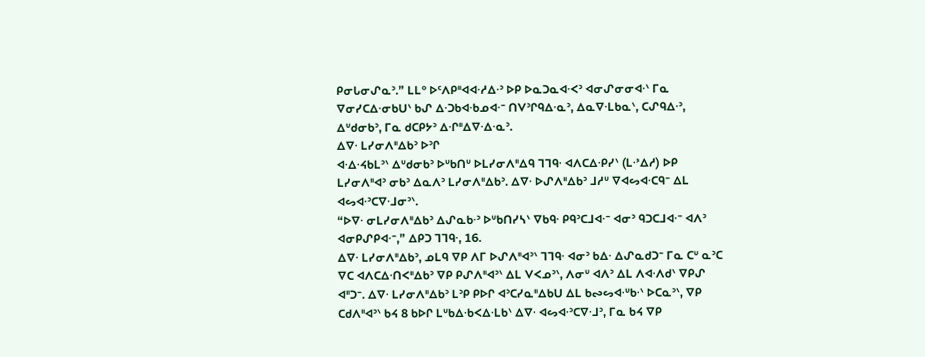ᑭᓂᒐᓂᔑᓇᐣ.” ᒪᒪᐤ ᐅᑦᐱᑭᐦᐊᐊᐧᓱᐃᐧᐣ ᐅᑭ ᐅᓇᑐᓇᐊᐧᐸᐣ ᐊᓂᔑᓂᓂᐊᐧᐠ ᒥᓇ ᐁᓂᓯᑕᐃᐧᓂᑲᑌᐠ ᑲᔑ ᐃᐧᑐᑲᐊᐧᑲᓄᐊᐧᐨ ᑎᐯᐣᒋᑫᐃᐧᓇᐣ, ᐃᓇᐁᐧᒪᑲᓇᐠ, ᑕᔑᑫᐃᐧᐣ, ᐃᐡᑯᓂᑲᐣ, ᒥᓇ ᑯᑕᑭᔭᐣ ᐃᐧᒋᐦᐃᐁᐧᐃᐧᓇᐣ.
ᐃᐁᐧ ᒪᓯᓂᐱᐦᐃᑲᐣ ᐅᐣᒋ
ᐊᐧᐃᐧᔦᑲᒪᐣᐠ ᐃᐡᑯᓂᑲᐣ ᐅᐡᑲᑎᐡ ᐅᒪᓯᓂᐱᐦᐃᑫ ᒣᒣᑫᐧ ᐊᐱᑕᐃᐧᑭᓯᐠ (ᒪᐧᕑᐃᓱ) ᐅᑭ ᒪᓯᓂᐱᐦᐊᐣ ᓂᑲᐣ ᐃᓇᐱᐣ ᒪᓯᓂᐱᐦᐃᑲᐣ. ᐃᐁᐧ ᐅᔑᐱᐦᐃᑲᐣ ᒧᓱᐡ ᐁᐊᔕᐊᐧᑕᑫᐨ ᐃᒪ ᐊᔕᐊᐧᐣᑕᐁᐧᒧᓂᐣᐠ.
“ᐅᐁᐧ ᓂᒪᓯᓂᐱᐦᐃᑲᐣ ᐃᔑᓇᑲᐧᐣ ᐅᐡᑲᑎᓯᓴᐠ ᐁᑲᑫᐧ ᑭᑫᐣᑕᒧᐊᐧᐨ ᐊᓂᐣ ᑫᑐᑕᒧᐊᐧᐨ ᐊᐱᐣ ᐊᓂᑭᔑᑭᐊᐧᐨ,” ᐃᑭᑐ ᒣᒣᑫᐧ, 16.
ᐃᐁᐧ ᒪᓯᓂᐱᐦᐃᑲᐣ, ᓄᒪᑫ ᐁᑭ ᐱᒥ ᐅᔑᐱᐦᐊᐣᐠ ᒣᒣᑫᐧ ᐊᓂᐣ ᑲᐃᐧ ᐃᔑᓇᑯᑐᐨ ᒥᓇ ᑕᐡ ᓇᐣᑕ ᐁᑕ ᐊᐱᑕᐃᐧᑎᐸᐦᐃᑲᐣ ᐁᑭ ᑭᔑᐱᐦᐊᐣᐠ ᐃᒪ ᐯᐸᓄᐣᐠ, ᐱᓂᐡ ᐊᐱᐣ ᐃᒪ ᐱᐊᐧᐱᑯᐠ ᐁᑭᔑ ᐊᐦᑐᐨ. ᐃᐁᐧ ᒪᓯᓂᐱᐦᐃᑲᐣ ᒪᐣᑭ ᑭᐅᒋ ᐊᐣᑕᓯᓇᐦᐃᑲᑌ ᐃᒪ ᑲᔓᔕᐊᐧᐡᑲᐧᐠ ᐅᑕᓇᐣᐠ, ᐁᑭ ᑕᑯᐱᐦᐊᐣᐠ ᑲᔦ 8 ᑲᐅᒋ ᒪᐡᑲᐃᐧᑲᐸᐃᐧᒪᑲᐠ ᐃᐁᐧ ᐊᔕᐊᐧᐣᑕᐁᐧᒧᐣ, ᒥᓇ ᑲᔦ ᐁᑭ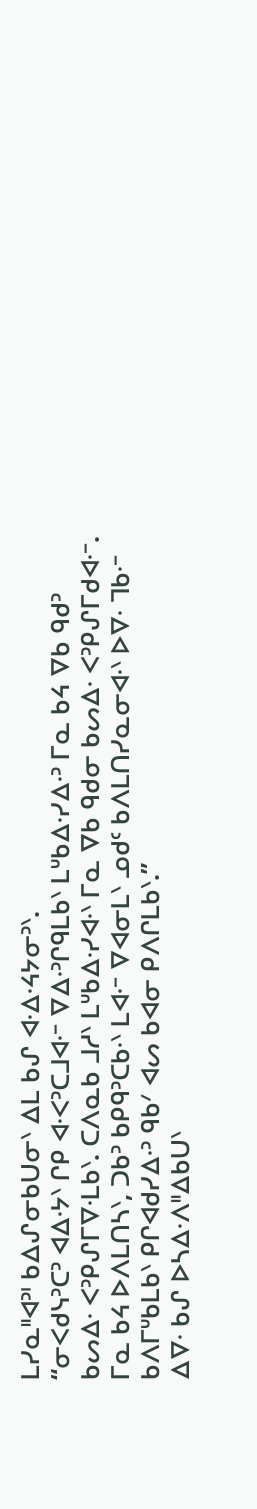ᒪᓯᓇᐦᐊᐣᑊ ᑲᐃᔑᓂᑲᑌᓂᐠ ᐃᒪ ᑲᔑ ᐊᐧᐃᐧᔦᔭᓂᐣᐠ.
“ᓂᐸᑯᓭᐣᑕᐣ ᐊᐃᐧᔭᐠ ᒋᑭ ᐊᐧᐸᐣᑕᒧᐊᐧᐨ ᐁᐃᐧᐣᒋᑫᒪᑲᐠ ᒪᐡᑲᐃᐧᓯᐃᐧᐣ ᒥᓇ ᑲᔦ ᐁᑲ ᑫᑯᐣ ᑲᔕᐃᐧ ᐸᐣᑭᔑᒥᐁᐧᒪᑲᐠ. ᑕᐱᓇᑲ ᒧᓱᐠ ᒪᐡᑲᐃᐧᓯᐊᐧᐠ ᒥᓇ ᐁᑲ ᑫᑯᓂ ᑲᔕᐃᐧ ᐸᐣᑭᔑᒥᑯᐊᐧᐨ. ᒥᓇ ᑲᔦ ᐅᐱᒪᑎᓴᐠ, ᑐᑲᐣ ᑲᑭᑫᐣᑕᑲᐧᐠ ᒪᐊᐧᐨ ᐁᐊᓂᒪᐠ ᓄᑯᑦ ᑲᐱᒪᑎᓯᓇᓂᐊᐧᐠ ᐅᐁᐧ ᒣᑲᐧᐨ ᑲᐱᒥᐡᑲᒪᑲᐠ ᑭᒋᐊᑯᓯᐃᐧᐣ ᑫᑲᐟ ᐊᔕ ᑲᐊᓂ ᑭᐱᒋᒪᑲᐠ.”
ᐃᐁᐧ ᑲᔑ ᐅᓴᐃᐧᐱᐦᐃᑲᑌᐠ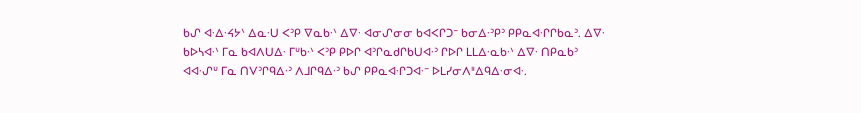ᑲᔑ ᐊᐧᐃᐧᔦᔭᐠ ᐃᓇᐧᑌ ᐸᐣᑭ ᐁᓇᑲᐧᐠ ᐃᐁᐧ ᐊᓂᔑᓂᓂ ᑲᐊᐸᒋᑐᐨ ᑲᓂᐃᐧᐣᑭᐣ ᑭᑭᓇᐊᐧᒋᒋᑲᓇᐣ. ᐃᐁᐧ ᑲᐅᓴᐊᐧᐠ ᒥᓇ ᑲᐊᐱᑌᐃᐧ ᒥᐡᑲᐧᐠ ᐸᐣᑭ ᑭᐅᒋ ᐊᐣᒋᓇᑯᒋᑲᑌᐊᐧᐣ ᒋᐅᒋ ᒪᒪᐃᐧᓇᑲᐧᐠ ᐃᐁᐧ ᑎᑭᓇᑲᐣ ᐊᐊᐧᔑᐡ ᒥᓇ ᑎᐯᐣᒋᑫᐃᐧᐣ ᐱᒧᒋᑫᐃᐧᐣ ᑲᔑ ᑭᑭᓇᐊᐧᒋᑐᐊᐧᐨ ᐅᒪᓯᓂᐱᐦᐃᑫᐃᐧᓂᐊᐧ.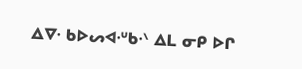ᐃᐁᐧ ᑲᐅᔕᐊᐧᐡᑲᐧᐠ ᐃᒪ ᓂᑭ ᐅᒋ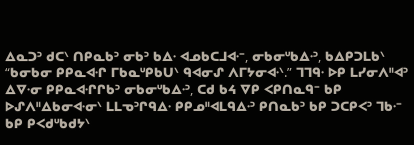ᐃᓇᑐᐣ ᑯᑕᐠ ᑎᑭᓇᑲᐣ ᓂᑲᐣ ᑲᐃᐧ ᐊᓄᑲᑕᒧᐊᐧᐨ, ᓂᑲᓂᐡᑲᐃᐧᐣ, ᑲᐃᑭᑐᒪᑲᐠ “ᑲᓂᑲᓂ ᑭᑭᓇᐊᐧᒋ ᒥᑲᓇᐡᑭᑲᑌᐠ ᑫᐊᓂᔑ ᐱᒥᔭᓂᐊᐧᐠ.” ᒣᒣᑫᐧ ᐅᑭ ᒪᓯᓂᐱᐦᐊᐣ ᐃᐁᐧᓂ ᑭᑭᓇᐊᐧᒋᒋᑲᐣ ᓂᑲᓂᐡᑲᐃᐧᐣ, ᑕᑯ ᑲᔦ ᐁᑭ ᐸᑭᑎᓇᑫᐨ ᑲᑭ ᐅᔑᐱᐦᐃᑲᓂᐊᐧᓂᐠ ᒪᒪᓀᐣᒋᑫᐃᐧ ᑭᑭᓄᐦᐊᒪᑫᐃᐧᐣ ᑭᑎᓇᑲᐣ ᑲᑭ ᑐᑕᑭᐸᐣ ᒣᑲᐧᐨ ᑲᑭ ᑭᐸᑯᐡᑲᑯᔭᐠ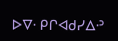ᐅᐁᐧ ᑭᒋᐊᑯᓯᐃᐧᐣ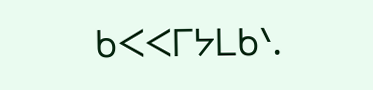ᑲᐸᐸᒥᔭᒪᑲᐠ.